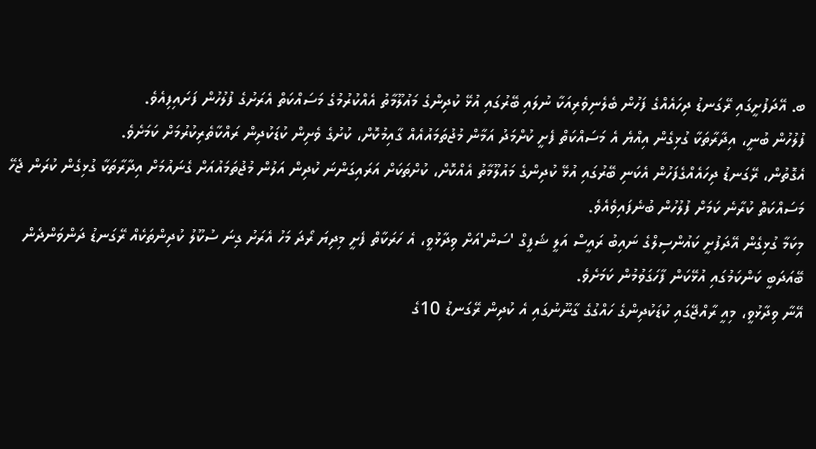ބ. އޭދަފުށީގައި ރޭގަނޑު ދިހައެއްގެ ފަހުން ބެލެނިވެރިއަކާ ނުލައި ބޭރުގައި އުޅޭ ކުދިންގެ މައުލޫމާތު އެއްކުރުމުގެ މަސައްކަތް އެރަށުގެ ފުލުހުން ފަށައިފިއެވެ.
ފުލުހުން ބުނީ، އިދާރާތަކާ ގުޅިގެން އިއްޔެ އެ މަސައްކަތް ފެށީ ކުށްމަދު އަމާން މުޖުތަމައުއެއް ގާއިމުކޮށް، ކުށުގެ ވެށިން ކުޑަކުދިން ރައްކާތެރިކުރުމަށް ކަމަށެވެ.
އެގޮތުން، ރޭގަނޑު ދިހައެއްގެފަހުން އެކަނި ބޭރުގައި އުޅޭ ކުދިންގެ މައުލޫމާތު އެއްކޮށް، ކުށްތަކަށް އަރައިގަންނަ ކުދިން އަލުން މުޖުތަމައުއަށް ގެނައުމަށް އިދާރާތަކާ ގުޅިގެން ކުރަން ޖެހޭ މަސައްކަތް ކުރާނެ ކަމަށް ފުލުހުން ބުނެފައިވެއެވެ.
މިކަމާ ގުޅިގެން އޭދަފުށީ ކައުންސިލްގެ ނައިބު ރައީސް އަލީ ޝަފީގް 'ސަން'އަށް ވިދާޅުވީ، އެ ހަރަކާތް ފެށީ މިދިޔަ ރޯދަ މަހު އެރަށު ގިނަ ސުކޫލު ކުދިންތަކެއް ރޭގަނޑު ދަންވަންދެން ބޭއަދަބީ ކަންކަމުގައި އުޅޭކަން ފާހަގަވުމުން ކަމަށެވެ.
އޭނާ ވިދާޅުވީ، މިއީ ރާއްޖޭގައި ކުޑަކުދިންގެ ހައްގުގެ ގާނޫނުގައި އެ ކުދިން ރޭގަނޑު 10ގެ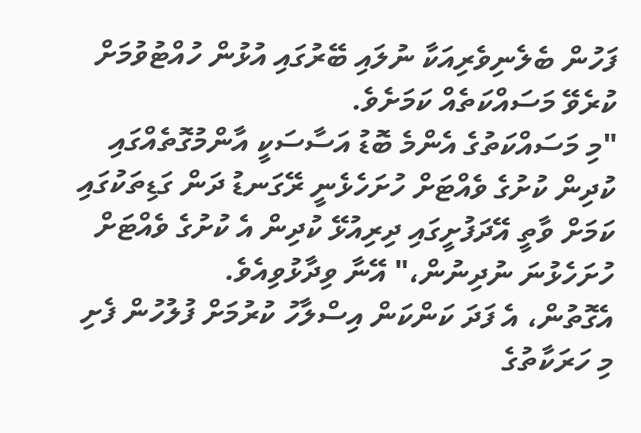ފަހުން ބެލެނިވެރިއަކާ ނުލައި ބޭރުގައި އުޅުން ހުއްޓުވުމަށް ކުރެވޭ މަސައްކަތެއް ކަމަށެވެ.
"މި މަސައްކަތުގެ އެންމެ ބޮޑު އަސާސަކީ އާންމުގޮތެއްގައި ކުދިން ކުށުގެ ވެއްޓަށް ހުށަހެޅެނީ ރޭގަނޑު ދަން ގަޑިތަކުގައި ކަމަށް ވާތީ އޭދަފުށީގައި ދިރިއުޅޭ ކުދިން އެ ކުށުގެ ވެއްޓަށް ހުށަހެޅުނަ ނުދިނުން،" އޭނާ ވިދާޅުވިއެވެ.
އެގޮތުން، އެ ފަދަ ކަންކަން އިސްލާހު ކުރުމަށް ފުލުހުން ފެށި މި ހަރަކާތުގެ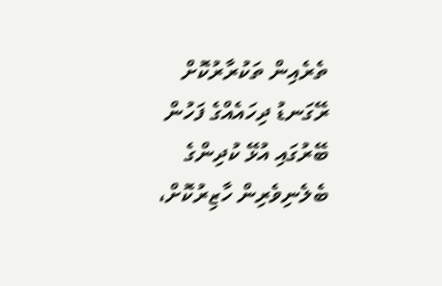ތެރެއިން ތަކުރާރުކޮށް ރޭގަނޑު ދިހައެއްގެ ފަހުން ބޭރުގައި އުޅޭ ކުދިންގެ ބެލެނިވެރިން ހާޒިރުކޮށް،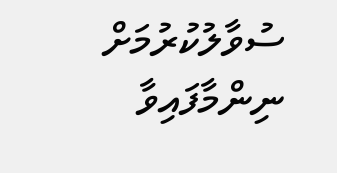ސުވާލުކުރުމަށް ނިންމާފައިވާ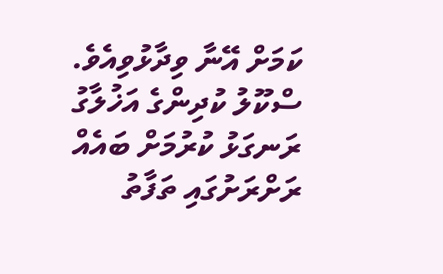ކަމަށް އޭނާ ވިދާޅުވިއެވެ.
ސްކޫލު ކުދިންގެ އަޚުލާގު ރަނގަޅު ކުރުމަށް ބައެއް ރަށްރަށުގައި ތަފާތު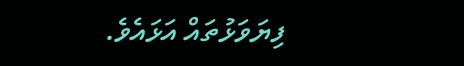ފިޔަވަޅުތައް އަޅައެވެ.